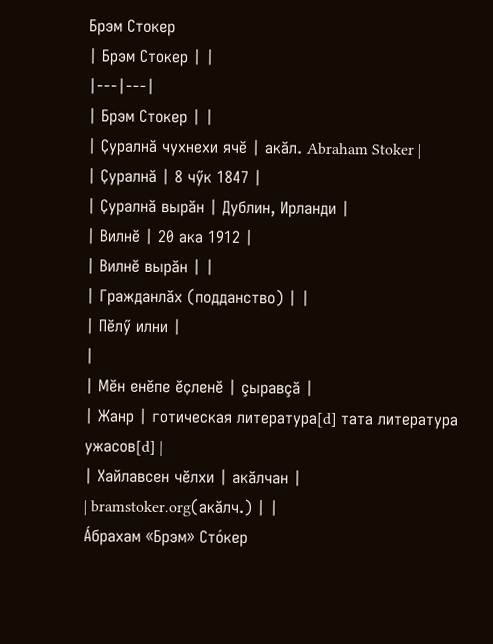Брэм Стокер
| Брэм Стокер | |
|---|---|
| Брэм Стокер | |
| Ҫуралнӑ чухнехи ячӗ | акăл. Abraham Stoker |
| Ҫуралнӑ | 8 чӳк 1847 |
| Ҫуралнӑ вырӑн | Дублин, Ирланди |
| Вилнӗ | 20 ака 1912 |
| Вилнӗ вырӑн | |
| Гражданлӑх (подданство) | |
| Пӗлӳ илни |
|
| Мӗн енӗпе ӗҫленӗ | çыравçӑ |
| Жанр | готическая литература[d] тата литература ужасов[d] |
| Хайлавсен чӗлхи | акӑлчан |
| bramstoker.org(акăлч.) | |
А́брахам «Брэм» Сто́кер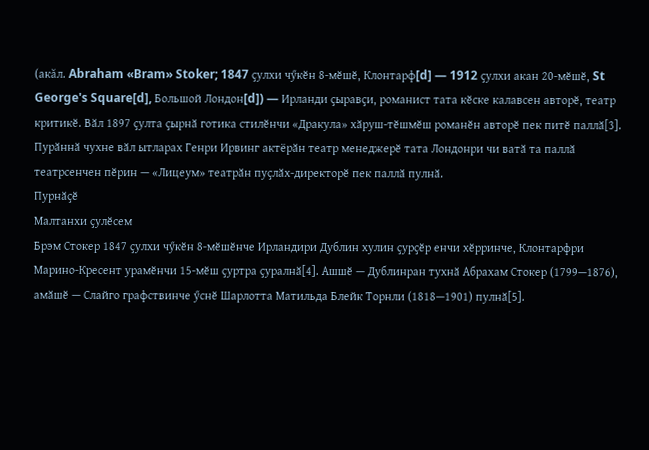(акăл. Abraham «Bram» Stoker; 1847 ҫулхи чӳкӗн 8-мӗшӗ, Клонтарф[d] — 1912 ҫулхи акан 20-мӗшӗ, St George's Square[d], Большой Лондон[d]) — Ирланди ҫыравҫи, романист тата кӗске калавсен авторӗ, театр критикӗ. Вӑл 1897 ҫулта ҫырнӑ готика стилӗнчи «Дракула» хӑруш-тӗшмӗш романӗн авторӗ пек питӗ паллӑ[3].
Пурӑннӑ чухне вӑл ытларах Генри Ирвинг актёрӑн театр менеджерӗ тата Лондонри чи ватӑ та паллӑ театрсенчен пӗрин — «Лицеум» театрӑн пуҫлӑх-директорӗ пек паллӑ пулнӑ.
Пурнӑҫӗ
Малтанхи ҫулӗсем
Брэм Стокер 1847 ҫулхи чӳкӗн 8-мӗшӗнче Ирландири Дублин хулин ҫурҫӗр енчи хӗрринче, Клонтарфри Марино-Кресент урамӗнчи 15-мӗш ҫуртра ҫуралнӑ[4]. Ашшӗ — Дублинран тухнӑ Абрахам Стокер (1799—1876), амӑшӗ — Слайго графствинче ӳснӗ Шарлотта Матильда Блейк Торнли (1818—1901) пулнӑ[5].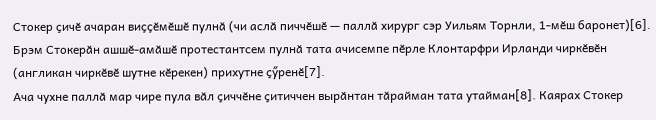Стокер ҫичӗ ачаран виҫҫӗмӗшӗ пулнӑ (чи аслӑ пиччӗшӗ — паллӑ хирург сэр Уильям Торнли, 1-мӗш баронет)[6]. Брэм Стокерӑн ашшӗ-амӑшӗ протестантсем пулнӑ тата ачисемпе пӗрле Клонтарфри Ирланди чиркӗвӗн (англикан чиркӗвӗ шутне кӗрекен) прихутне ҫӳренӗ[7].
Ача чухне паллӑ мар чире пула вӑл ҫиччӗне ҫитиччен вырӑнтан тӑрайман тата утайман[8]. Каярах Стокер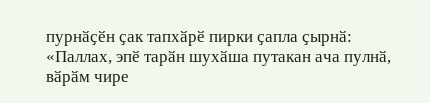пурнӑҫӗн ҫак тапхӑрӗ пирки ҫапла ҫырнӑ: «Паллах, эпӗ тарӑн шухӑша путакан ача пулнӑ, вӑрӑм чире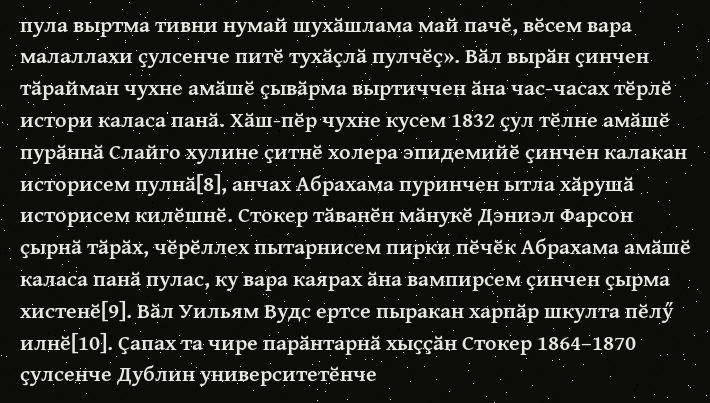пула выртма тивни нумай шухӑшлама май пачӗ, вӗсем вара малаллахи ҫулсенче питӗ тухӑҫлӑ пулчӗҫ». Вӑл вырӑн ҫинчен тӑрайман чухне амӑшӗ ҫывӑрма выртиччен ӑна час-часах тӗрлӗ истори каласа панӑ. Хӑш-пӗр чухне кусем 1832 ҫул тӗлне амӑшӗ пурӑннӑ Слайго хулине ҫитнӗ холера эпидемийӗ ҫинчен калакан историсем пулнӑ[8], анчах Абрахама пуринчен ытла хӑрушӑ историсем килӗшнӗ. Стокер тӑванӗн мӑнукӗ Дэниэл Фарсон ҫырнӑ тӑрӑх, чӗрӗллех пытарнисем пирки пӗчӗк Абрахама амӑшӗ каласа панӑ пулас, ку вара каярах ӑна вампирсем ҫинчен ҫырма хистенӗ[9]. Вӑл Уильям Вудс ертсе пыракан харпӑр шкулта пӗлӳ илнӗ[10]. Ҫапах та чире парӑнтарнӑ хыҫҫӑн Стокер 1864–1870 ҫулсенче Дублин университетӗнче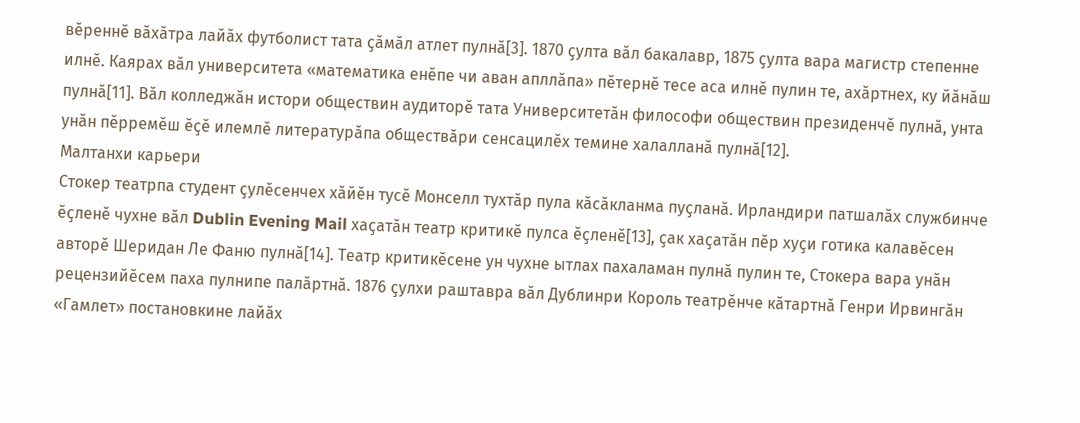вӗреннӗ вӑхӑтра лайӑх футболист тата ҫӑмӑл атлет пулнӑ[3]. 1870 ҫулта вӑл бакалавр, 1875 ҫулта вара магистр степенне илнӗ. Каярах вӑл университета «математика енӗпе чи аван апллӑпа» пӗтернӗ тесе аса илнӗ пулин те, ахӑртнех, ку йӑнӑш пулнӑ[11]. Вӑл колледжӑн истори обществин аудиторӗ тата Университетӑн философи обществин президенчӗ пулнӑ, унта унӑн пӗрремӗш ӗҫӗ илемлӗ литературӑпа обществӑри сенсацилӗх темине халалланӑ пулнӑ[12].
Малтанхи карьери
Стокер театрпа студент ҫулӗсенчех хӑйӗн тусӗ Монселл тухтӑр пула кӑсӑкланма пуҫланӑ. Ирландири патшалӑх службинче ӗҫленӗ чухне вӑл Dublin Evening Mail хаҫатӑн театр критикӗ пулса ӗҫленӗ[13], ҫак хаҫатӑн пӗр хуҫи готика калавӗсен авторӗ Шеридан Ле Фаню пулнӑ[14]. Театр критикӗсене ун чухне ытлах пахаламан пулнӑ пулин те, Стокера вара унӑн рецензийӗсем паха пулнипе палӑртнӑ. 1876 ҫулхи раштавра вӑл Дублинри Король театрӗнче кӑтартнӑ Генри Ирвингӑн «Гамлет» постановкине лайӑх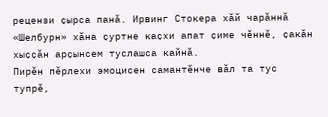рецензи ҫырса панӑ. Ирвинг Стокера хӑй чарӑннӑ «Шелбурн» хӑна ҫуртне каҫхи апат ҫиме чӗннӗ, ҫакӑн хыҫҫӑн арҫынсем туслашса кайнӑ.
Пирӗн пӗрлехи эмоцисен самантӗнче вӑл та тус тупрӗ,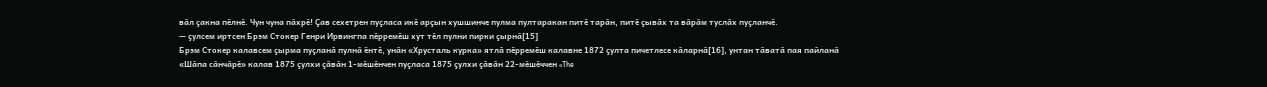вӑл ҫакна пӗлнӗ. Чун чуна пӑхрӗ! Ҫав сехетрен пуҫласа икӗ арҫын хушшинче пулма пултаракан питӗ тарӑн, питӗ ҫывӑх та вӑрӑм туслӑх пуҫланчӗ.
— ҫулсем иртсен Брэм Стокер Генри Ирвингпа пӗрремӗш хут тӗл пулни пирки ҫырнӑ[15]
Брэм Стокер калавсем ҫырма пуҫланӑ пулнӑ ӗнтӗ, унӑн «Хрусталь курка» ятлӑ пӗрремӗш калавне 1872 ҫулта пичетлесе кӑларнӑ[16], унтан тӑватӑ пая пайланӑ «Шӑпа сӑнчӑрӗ» калав 1875 ҫулхи ҫӑвӑн 1-мӗшӗнчен пуҫласа 1875 ҫулхи ҫӑвӑн 22-мӗшӗччен «The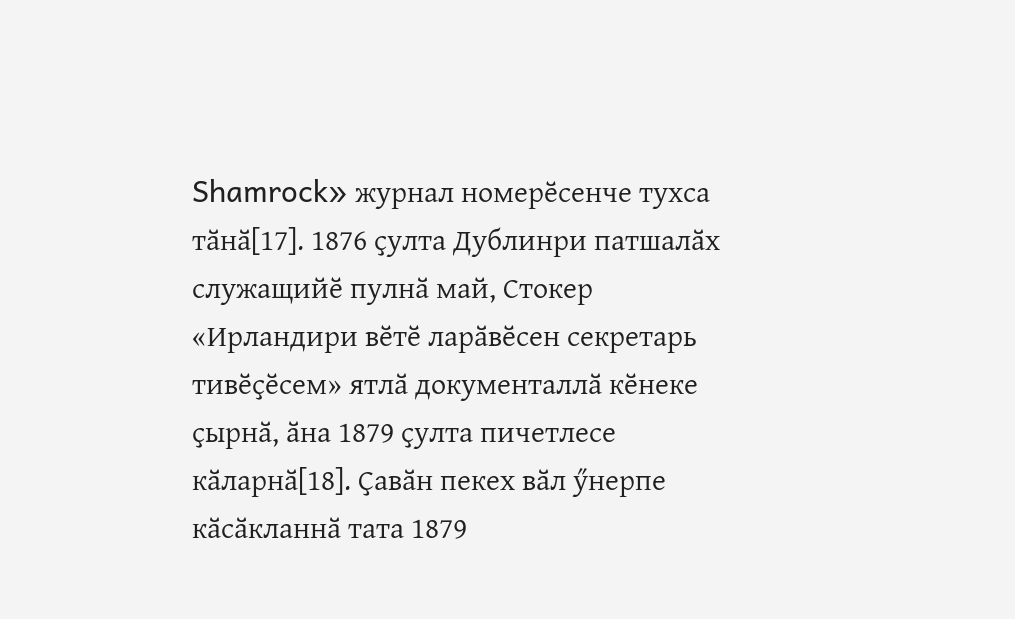Shamrock» журнал номерӗсенче тухса тӑнӑ[17]. 1876 ҫулта Дублинри патшалӑх служащийӗ пулнӑ май, Стокер «Ирландири вӗтӗ ларӑвӗсен секретарь тивӗҫӗсем» ятлӑ документаллӑ кӗнеке ҫырнӑ, ӑна 1879 ҫулта пичетлесе кӑларнӑ[18]. Ҫавӑн пекех вӑл ӳнерпе кӑсӑкланнӑ тата 1879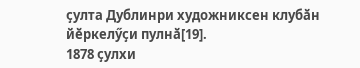ҫулта Дублинри художниксен клубӑн йӗркелӳҫи пулнӑ[19].
1878 ҫулхи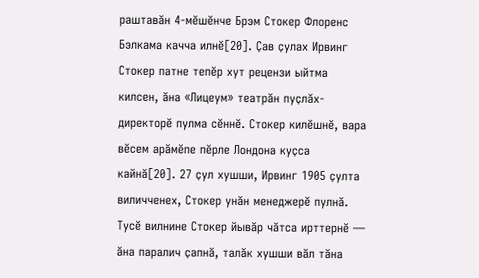раштавӑн 4-мӗшӗнче Брэм Стокер Флоренс Бэлкама качча илнӗ[20]. Ҫав ҫулах Ирвинг Стокер патне тепӗр хут рецензи ыйтма килсен, ӑна «Лицеум» театрӑн пуҫлӑх-директорӗ пулма сӗннӗ. Стокер килӗшнӗ, вара вӗсем арӑмӗпе пӗрле Лондона куҫса кайнӑ[20]. 27 ҫул хушши, Ирвинг 1905 ҫулта виличченех, Стокер унӑн менеджерӗ пулнӑ. Тусӗ вилнине Стокер йывӑр чӑтса ирттернӗ — ӑна паралич ҫапнӑ, талӑк хушши вӑл тӑна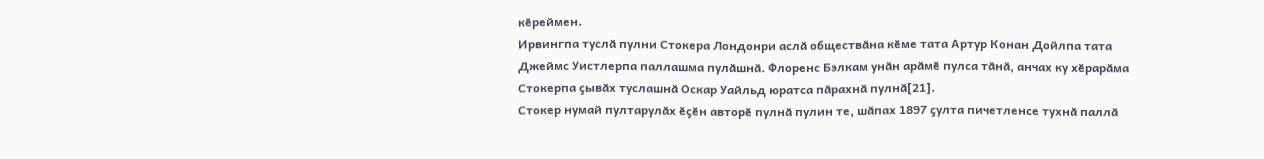кӗреймен.
Ирвингпа туслӑ пулни Стокера Лондонри аслӑ обществӑна кӗме тата Артур Конан Дойлпа тата Джеймс Уистлерпа паллашма пулӑшнӑ. Флоренс Бэлкам унӑн арӑмӗ пулса тӑнӑ, анчах ку хӗрарӑма Стокерпа ҫывӑх туслашнӑ Оскар Уайльд юратса пӑрахнӑ пулнӑ[21].
Стокер нумай пултарулӑх ӗҫӗн авторӗ пулнӑ пулин те, шӑпах 1897 ҫулта пичетленсе тухнӑ паллӑ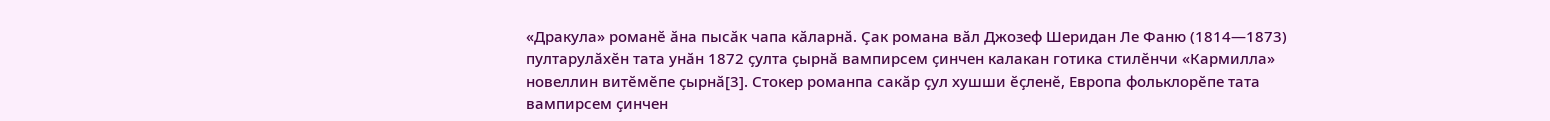«Дракула» романӗ ӑна пысӑк чапа кӑларнӑ. Ҫак романа вӑл Джозеф Шеридан Ле Фаню (1814—1873) пултарулӑхӗн тата унӑн 1872 ҫулта ҫырнӑ вампирсем ҫинчен калакан готика стилӗнчи «Кармилла» новеллин витӗмӗпе ҫырнӑ[3]. Стокер романпа сакӑр ҫул хушши ӗҫленӗ, Европа фольклорӗпе тата вампирсем ҫинчен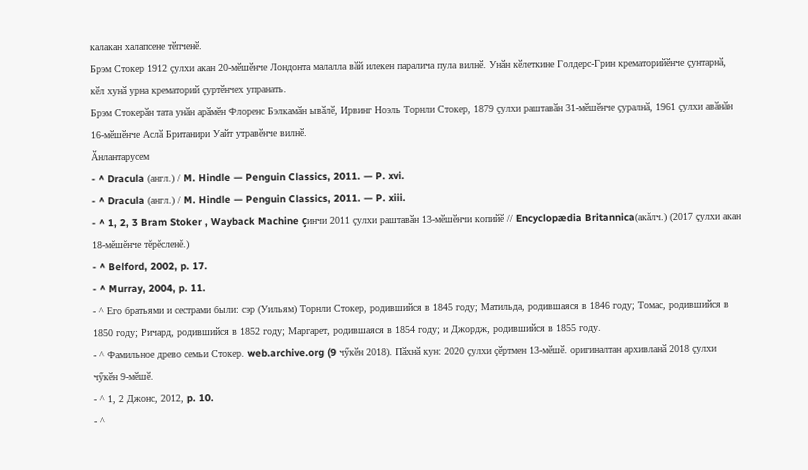калакан халапсене тӗпченӗ.
Брэм Стокер 1912 ҫулхи акан 20-мӗшӗнче Лондонта малалла вӑй илекен паралича пула вилнӗ. Унӑн кӗлеткине Голдерс-Грин крематорийӗнче ҫунтарнӑ, кӗл хунӑ урна крематорий ҫуртӗнчех упранать.
Брэм Стокерӑн тата унӑн арӑмӗн Флоренс Бэлкамӑн ывӑлӗ, Ирвинг Ноэль Торнли Стокер, 1879 ҫулхи раштавӑн 31-мӗшӗнче ҫуралнӑ, 1961 ҫулхи авӑнӑн 16-мӗшӗнче Аслӑ Британири Уайт утравӗнче вилнӗ.
Ӑнлантарусем
- ^ Dracula (англ.) / M. Hindle — Penguin Classics, 2011. — P. xvi.
- ^ Dracula (англ.) / M. Hindle — Penguin Classics, 2011. — P. xiii.
- ^ 1, 2, 3 Bram Stoker , Wayback Machine çинчи 2011 ҫулхи раштавӑн 13-мӗшӗнчи копийӗ // Encyclopædia Britannica(акăлч.) (2017 çулхи акан 18-мĕшĕнче тĕрĕсленĕ.)
- ^ Belford, 2002, p. 17.
- ^ Murray, 2004, p. 11.
- ^ Его братьями и сестрами были: сэр (Уильям) Торнли Стокер, родившийся в 1845 году; Матильда, родившаяся в 1846 году; Томас, родившийся в 1850 году; Ричард, родившийся в 1852 году; Маргарет, родившаяся в 1854 году; и Джордж, родившийся в 1855 году.
- ^ Фамильное древо семьи Стокер. web.archive.org (9 чӳкӗн 2018). Пӑхнӑ кун: 2020 ҫулхи ҫӗртмен 13-мӗшӗ. оригиналтан архивланӑ 2018 ҫулхи чӳкӗн 9-мӗшӗ.
- ^ 1, 2 Джонс, 2012, p. 10.
- ^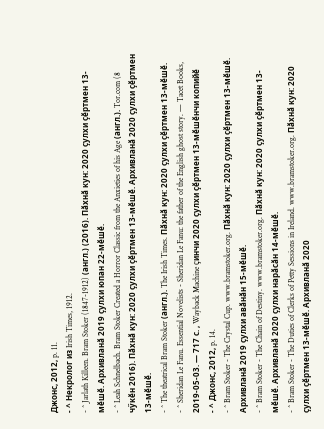Джонс, 2012, p. 11.
- ^ Некролог из Irish Times, 1912.
- ^ Jarlath Killeen. Bram Stoker (1847-1912) (англ.) (2016). Пӑхнӑ кун: 2020 ҫулхи ҫӗртмен 13-мӗшӗ. Архивланӑ 2019 ҫулхи юпан 22-мӗшӗ.
- ^ Leah Schnelbach. Bram Stoker Created a Horror Classic from the Anxieties of his Age (англ.). Tor.com (8 чӳкӗн 2016). Пӑхнӑ кун: 2020 ҫулхи ҫӗртмен 13-мӗшӗ. Архивланӑ 2020 ҫулхи ҫӗртмен 13-мӗшӗ.
- ^ The theatrical Bram Stoker (англ.). The Irish Times. Пӑхнӑ кун: 2020 ҫулхи ҫӗртмен 13-мӗшӗ.
- ^ Sheridan Le Fanu. Essential Novelists - Sheridan Le Fanu: the father of the English ghost story. — Tacet Books, 2019-05-03. — 717 с. , Wayback Machine çинчи 2020 ҫулхи ҫӗртмен 13-мӗшӗнчи копийӗ
- ^ Джонс, 2012, p. 14.
- ^ Bram Stoker - The Crystal Cup. www.bramstoker.org. Пӑхнӑ кун: 2020 ҫулхи ҫӗртмен 13-мӗшӗ. Архивланӑ 2019 ҫулхи авӑнӑн 15-мӗшӗ.
- ^ Bram Stoker - The Chain of Destiny. www.bramstoker.org. Пӑхнӑ кун: 2020 ҫулхи ҫӗртмен 13-мӗшӗ. Архивланӑ 2020 ҫулхи нарӑсӑн 14-мӗшӗ.
- ^ Bram Stoker - The Duties of Clerks of Petty Sessions in Ireland. www.bramstoker.org. Пӑхнӑ кун: 2020 ҫулхи ҫӗртмен 13-мӗшӗ. Архивланӑ 2020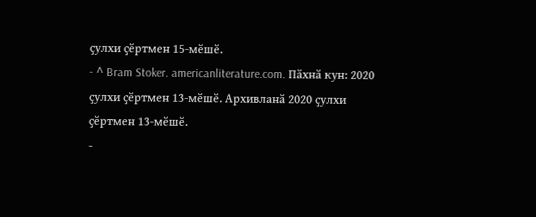ҫулхи ҫӗртмен 15-мӗшӗ.
- ^ Bram Stoker. americanliterature.com. Пӑхнӑ кун: 2020 ҫулхи ҫӗртмен 13-мӗшӗ. Архивланӑ 2020 ҫулхи ҫӗртмен 13-мӗшӗ.
-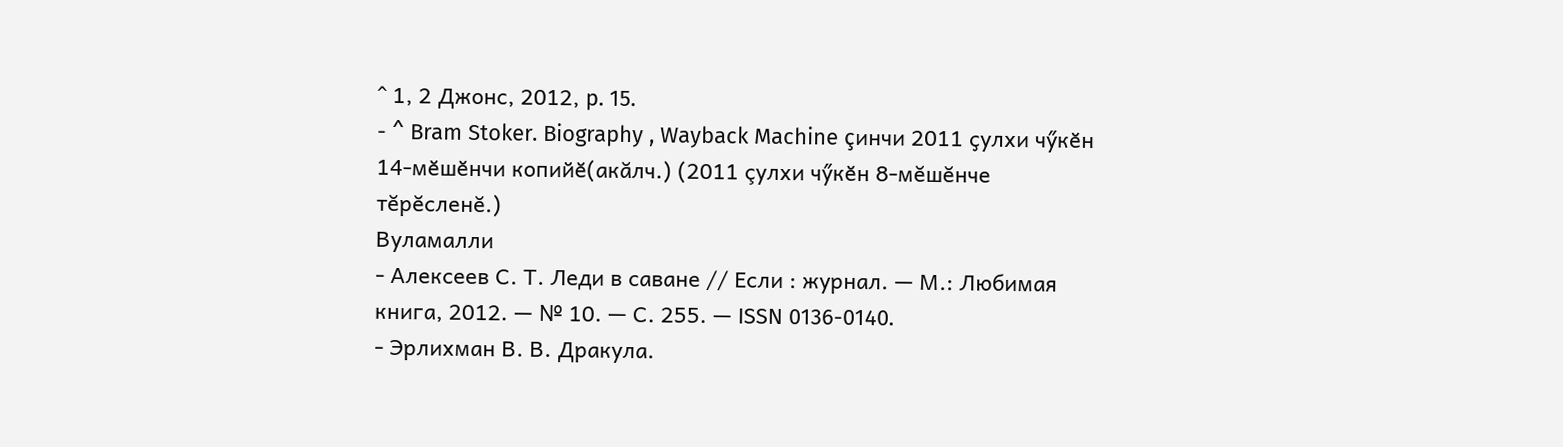^ 1, 2 Джонс, 2012, p. 15.
- ^ Bram Stoker. Biography , Wayback Machine çинчи 2011 ҫулхи чӳкӗн 14-мӗшӗнчи копийӗ(акăлч.) (2011 çулхи чӳкӗн 8-мĕшĕнче тĕрĕсленĕ.)
Вуламалли
- Алексеев С. Т. Леди в саване // Если : журнал. — М.: Любимая книга, 2012. — № 10. — С. 255. — ISSN 0136-0140.
- Эрлихман В. В. Дракула.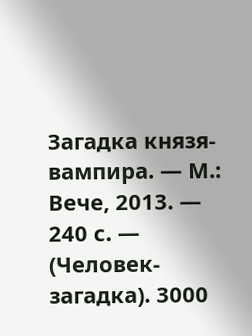Загадка князя-вампира. — М.: Вече, 2013. — 240 с. — (Человек-загадка). 3000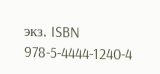экз. ISBN 978-5-4444-1240-4